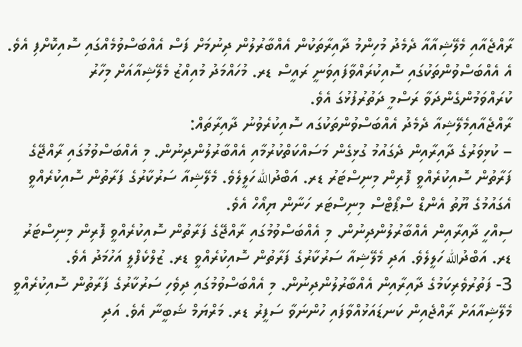ރާއްޖެއާއި މެލޭޝިއާއާ ދެމެދު މުހިންމު ދާއިރާތަކުން އެއްބާރުލުން ދިނުމަށް ފަސް އެއްބަސްވުމެއްގައި ސޮއިކޮށްފި އެވެ.
އެ އެއްބަސްވުންތަކުގައި ސޮއިކުރައްވާފައިވަނީ ރައީސް ޑރ. މުހައްމަދު މުއިއްޒު މެލޭޝިއާއަށް މިހާރު ކުރައްވަމުންގެންދަވާ ރަސްމީ ދަތުރުފުޅުގަ އެވެ.
ރާއްޖެއާއިމެލޭޝިއާ ދެމެދު އެއްބަސްވުންތަކުގައ ސޮއިކުރެވުނު ދާއިރާތައް:
– ކުޅިވަރުގެ ދާއިރާއިން ދެގައުމު ގުޅިގެން މަސައްކަތްކުރުމާއި އެއްބާރުލުންދިނުން. މި އެއްބަސްވުމުގައި ރާއްޖޭގެ ފަރާތުން ސޮއިކުރެއްވީ ފޮރިން މިނިސްޓަރު ޑރ. އަބްދުالله ހަލީލެވެ. މެލޭޝިއާ ސަރުކާރުގެ ފަރާތުން ސޮއިކުރެއްވީ އެގައުމުގެ ޔޫތު އެންޑް ސްޕޯޓްސް މިނިސްޓަރ ހަނާން ޔިއޯހް އެވެ.
ސިއްހީ ދާއިރާއިން އެއްބާރުލުންދިނުން. މި އެއްބަސްވުމުގައި ރާއްޖޭގެ ފަރާތުން ސޮއިކުރެއްވީ ފޮރިން މިނިސްޓަރު ޑރ. އަބްދުالله ހަލީލެވެ. އަދި މެލޭޝިއާ ސަރުކާރުގެ ފަރާތުން ސޮއިކުރެއްވީ ޑރ. ޒުލްކެފްލީ އަހުމަދު އެވެ.
3- ފަތުރުވެރިކަމުގެ ދާއިރާއިން އެއްބާރުލުންދިނުން. މި އެއްބަސްވުމުގައި ދިވެހި ސަރުކާރުގެ ފަރާތުން ސޮއިކުރެއްވީ މެލޭޝިއާއަށް ރާއްޖެއިން ކަނޑައަޅުއްވާފައި ހުންނަވާ ސަފީރު ޑރ. މަރްޔަމް ޝަބީނާ އެވެ. އަދި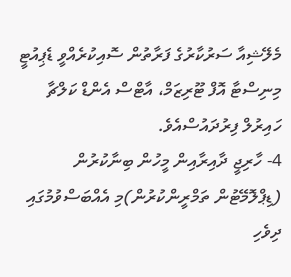މެލޭޝިއާ ސަރުކާރުގެ ފަރާތުން ސޮއިކުރެއްވީ ޑެޕިއުޓީ މިނިސްޓާ އޮފް ޓޫރިޒަމް، އާޓްސް އެންޑް ކަލްޗާ ހައިރުލް ފިރުދައުސްއެވެ.
4- ހާރިޖީ ދާއިރާއިން މީހުން ބިނާކުރުން (ޑިޕްލޮމޭޓުން ތަމްރީންކުރުން)މި އެއްބަސްވުމުގައި ދިވެހި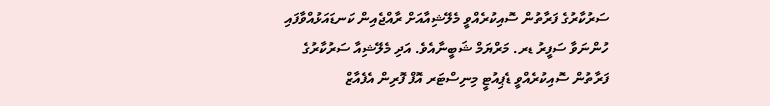ސަރުކާރުގެ ފަރާތުން ސޮއިކުރެއްވީ މެލޭޝިއާއަށް ރާއްޖެއިން ކަނޑައަޅުއްވާފައި ހުންނަވާ ސަފީރު ޑރ. މަރްޔަމް ޝަބީނާއެވެ. އަދި މެލޭޝިއާ ސަރުކާރުގެ ފަރާތުން ސޮއިކުރެއްވީ ޑެޕިއުޓީ މިނިސްޓަރ އޮފް ފޮރިން އެފެއާޒް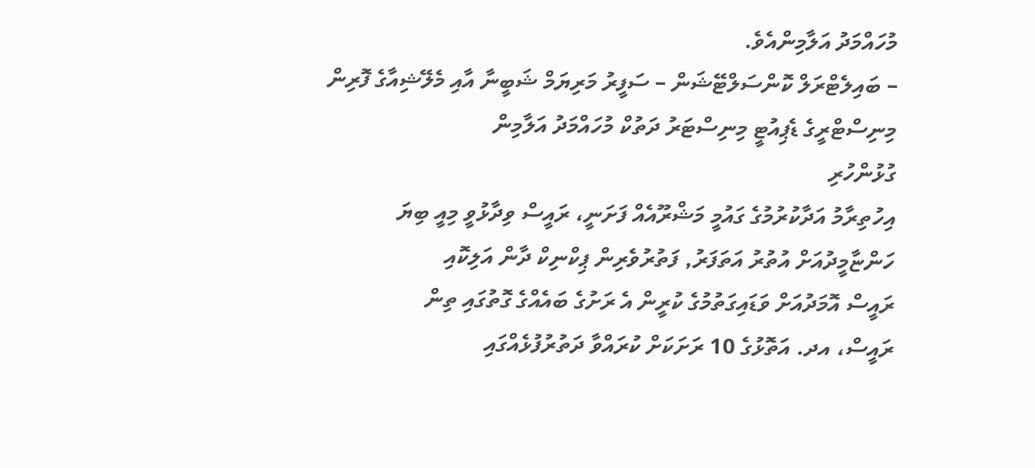މުހައްމަދު އަލާމިންއެވެ.
– ބައިލެޓްރަލް ކޮންސަލްޓޭޝަން – ސަފީރު މަރިޔަމް ޝަބީނާ އާއި މެލޭޝިއާގެ ފޮރިން މިނިސްޓްރީގެ ޑެޕިއުޓީ މިނިސްޓަރު ދަތުކް މުހައްމަދު އަލާމިން
ގުޅުންހުރި
އިހުތިރާމު އަދާކުރުމުގެ ގައުމީ މަޝްރޫއެއް ފަށަނީ، ރައީސް ވިދާޅުވީ މިއީ ބިޔަ
ހަންޏާމީދުއަށް އުތުރު އަތަފަރު, ފަތުރުވެރިން ޕިކްނިކް ދާން އަލިކޮއި
ރައީސް އޮމަދުއަށް ވަޑައިގަތުމުގެ ކުރީން އެ ރަށުގެ ބައެއްގެ ގޮތުގައި ތިން
ރައީސް، އދ. އަތޮޅުގެ 10 ރަށަކަށް ކުރައްވާ ދަތުރުފުޅެއްގައި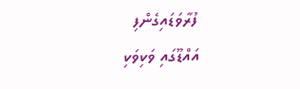ފުރާވަޑައިގެންފި
އައްޑޫގައި ވަކިވަކި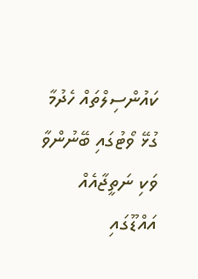ކައުންސިލްތައް ހެދުމާ ގުޅޭ ވޯޓުގައި ބޭނުންވާ ވަކި ނަތީޖާއެއް
އައްޑޫގައި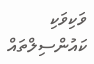ވަކިވަކި ކައުންސިލްތައް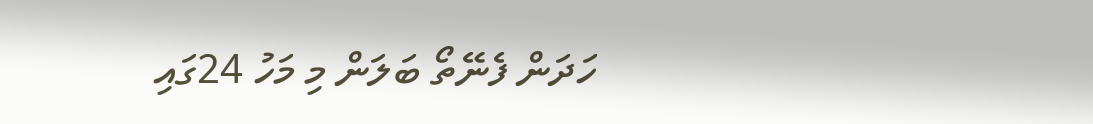ހަދަން ފެނޭތޯ ބަލަން މި މަހު 24ގައި